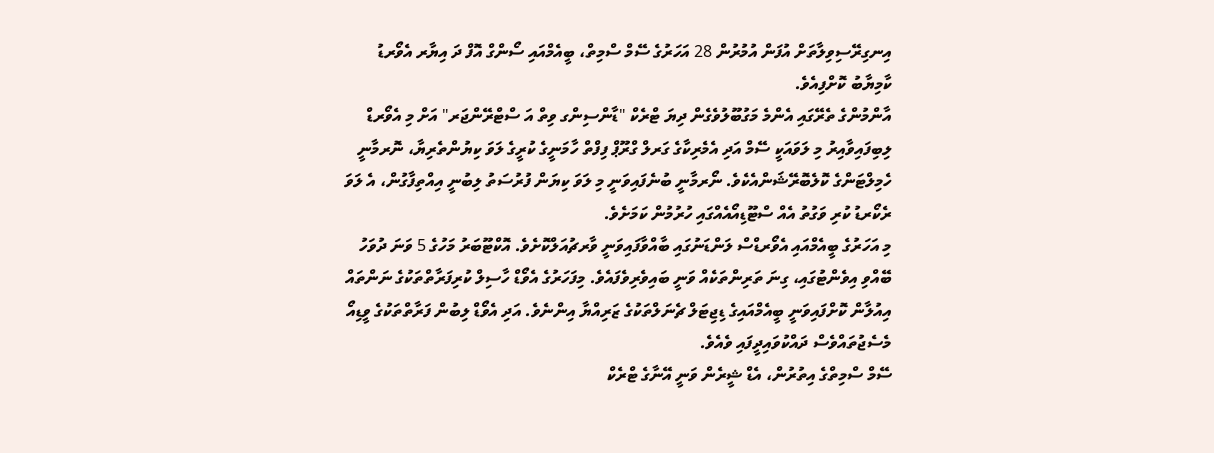އިނގިރޭސިވިލާތަށް އުފަން އުމުރުން 28 އަހަރުގެ ސޭމް ސްމިތް، ބީއެމްއައި ސޯންގް އޮފް ދަ އިޔާރ އެވޯރޑު ކާމިޔާބު ކޮށްފިއެވެ.
އާންމުންގެ ތެރޭގައި އެންމެ މަގުބޫލުވެގެން ދިޔަ ޓްރެކް "ޑާންސިންގ ވިތް އަ ސްޓްރޭންޖަރ" އަށް މި އެވޯރޑް ލިބިފައިވާއިރު މި ލަވައަކީ ސޭމް އަދި އެމެރިކާގެ ގަރލް ގްރޫޕް ފިފްތް ހާމަނީގެ ކުރީގެ ލަވަ ކިޔުންތެރިޔާ، ނޮރމާނީ ހެމިލްޓަންގެ ކޮލެބޮރޭޝަންއެކެވެ. ނޯރމާނީ ބުނެފައިވަނީ މި ލަވަ ކިޔަން ފުރުސަތު ލިބުނީ އިއްތިފާގުން، އެ ލަވަ ރެކޯރޑު ކުރި ވަގުތު އެއް ސްޓޫޑިއޯއެއްގައި ހުރުމުން ކަމަށެވެ.
މި އަހަރުގެ ބީއެމްއައި އެވޯރޑްސް ލަންޑަނުގައި ބާއްވާފައިވަނީ ވާރޗުއަލްކޮށެވެ. އޮކްޓޫބަރު މަހުގެ 5 ވަނަ ދުވަހު ބޭއްވި އިވެންޓުގައި، ގިނަ ތަރިންތަކެއް ވަނީ ބައިވެރިވެފައެވެ. މިފަހަރުގެ އެވޯޑް ހާސިލް ކުރިފަރާތްތަކުގެ ނަންތައް އިއުލާން ކޮށްފައިވަނީ ބީއެމްއައިގެ ޑިޖިޓަލް ޗެނަލްތަކުގެ ޒަރިއްޔާ އިންނެވެ. އަދި އެވޯޑް ލިބުން ފަރާތްތަކުގެ ވީޑިއޯ މެސެޖުތައްވެސް ދައްކުވައިދީފައި ވެއެވެ.
ސޭމް ސްމިތްގެ އިތުރުން، އެޑް ޝީރެން ވަނީ އޭނާގެ ޓްރެކް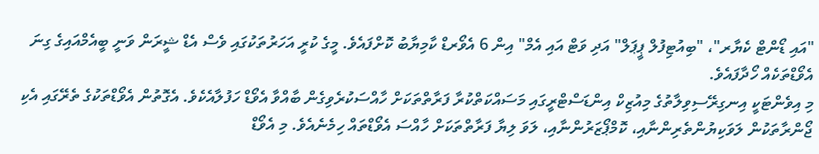"އައި ޑޯންޓް ކެޔާރ"، "ބިއުޓިފުލް ޕީޕަލް" އަދި ވަޓް އައި އެމް" އިން 6 އެވޯރޑް ކާމިޔާބު ކޮށްފައެވެ. މީގެ ކުރީ އަހަރުތަކުގައި ވެސް އެޑް ޝީރަން ވަނީ ބީއެމްއައިގެ ގިނަ އެވޯޑްތަކެއް ހޯދާފައެވެ.
މި އިވެންޓަކީ އިނގިރޭސިވިލާތުގެ މިއުޒިކް އިންޑަސްޓްރީގައި މަސައްކަތްކުރާ ފަރާތްތަކަށް ހާއްސަކުރެވިގެން ބާއްވާ އެވޯޑް ހަފުލާއެކެވެ. އެގޮތުން އެވޯޑްތަކުގެ ތެރޭގައި އެކި ޖޯންރާތަކުން ލަވަކިޔުންތެރިންނާއި، ކޮމްޕޯޒަރުންނާއި، ލަވަ ލިޔާ ފަރާތްތަކަށް ހާއްސަ އެވޯޑްތައް ހިމެނެއެވެ. މި އެވޯޑް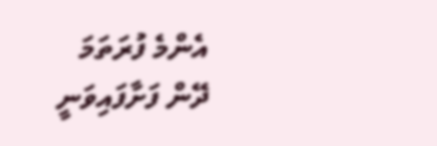އެންމެ ފުރަތަމަ ދޭން ފަށާފައިވަނީ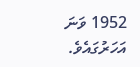1952 ވަނަ އަހަރުގައެވެ.